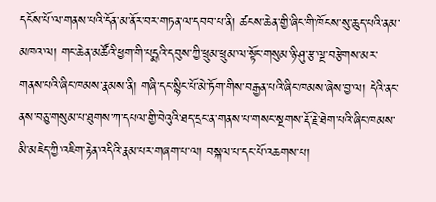དངོས་པོ་ལ་གནས་པའི་དོན་མ་ནོར་བར་གཏན་ལ་དབབ་པ་ནི། ཚངས་ཆེན་གྱི་ཞིང་གི་ཁོངས་སུ་ཆུད་པའི་ནམ་མཁའ་ལ། གང་ཆེན་མཚོའི་ཕྱག་གི་པདྨའི་དབུས་ཀྱི་ཕྲུམ་ཕྲུམ་ལ་སྟོང་གསུམ་ཉི་ཤུ་རྩ་ལྔ་བརྩེགས་མར་གནས་པའི་ཞིང་ཁམས་རྣམས་ནི། གཞི་དང་སྙིང་པོ་མེ་ཏོག་གིས་བརྒྱན་པའི་ཞིང་ཁམས་ཞེས་བྱ་ལ། དེའི་ནང་ནས་བཅུ་གསུམ་པ་ཐུགས་ཀ་དཔལ་གྱི་བེའུའི་ཐད་དྲང་ན་གནས་པ་གསང་སྔགས་རྡོ་རྗེ་ཐེག་པའི་ཞིང་ཁམས་མི་མཇེད་ཀྱི་འཇིག་རྟེན་འདིའི་རྣམ་པར་གཞག་པ་ལ། བསྐལ་པ་དང་པོ་འཆགས་པ།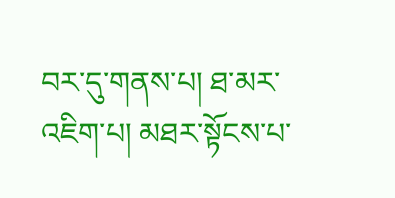བར་དུ་གནས་པ། ཐ་མར་འཇིག་པ། མཐར་སྟོངས་པ་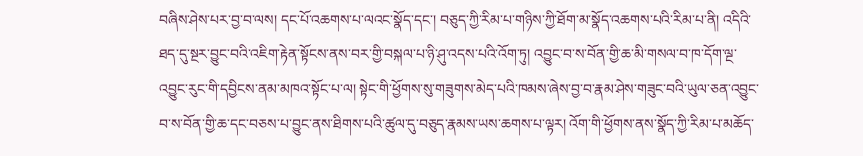བཞིས་ཤེས་པར་བྱ་བ་ལས། དང་པོ་འཆགས་པ་ལའང་སྣོད་དང་། བཅུད་ཀྱི་རིམ་པ་གཉིས་ཀྱི་ཐོག་མ་སྣོད་འཆགས་པའི་རིམ་པ་ནི། འདིའི་ཐད་དུ་སྔར་བྱུང་བའི་འཇིག་རྟེན་སྟོངས་ནས་བར་གྱི་བསྐལ་པ་ཉི་ཤུ་འདས་པའི་འོག་ཏུ། འབྱུང་བ་ས་བོན་གྱི་ཆ་མི་གསལ་བ་ཁ་དོག་ལྔ་འབྱུང་རུང་གི་དབྱིངས་ནམ་མཁའ་སྟོང་པ་ལ། སྟེང་གི་ཕྱོགས་སུ་གཟུགས་མེད་པའི་ཁམས་ཞེས་བྱ་བ་རྣམ་ཤེས་གཟུང་བའི་ཡུལ་ཅན་འབྱུང་བ་ས་བོན་གྱི་ཆ་དང་བཅས་པ་བྱུང་ནས་ཐིགས་པའི་ཚུལ་དུ་བཅུད་རྣམས་ཡས་ཆགས་པ་ལྟར། འོག་གི་ཕྱོགས་ནས་སྣོད་ཀྱི་རིམ་པ་མཆོད་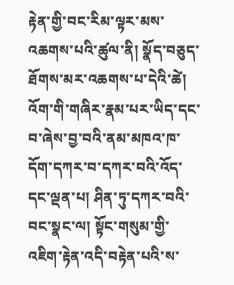རྟེན་གྱི་བང་རིམ་ལྟར་མས་འཆགས་པའི་ཚུལ་ནི། སྣོད་བཅུད་ཐོགས་མར་འཆགས་པ་དེའི་ཚེ། འོག་གི་གཞིར་རྣམ་པར་ཡིད་དང་བ་ཞེས་བྱ་བའི་ནམ་མཁའ་ཁ་དོག་དཀར་བ་དཀར་བའི་འོད་དང་ལྡན་པ། ཤིན་ཏུ་དཀར་བའི་བང་སྣང་ལ། སྟོང་གསུམ་གྱི་འཇིག་རྟེན་འདི་བརྟེན་པའི་ས་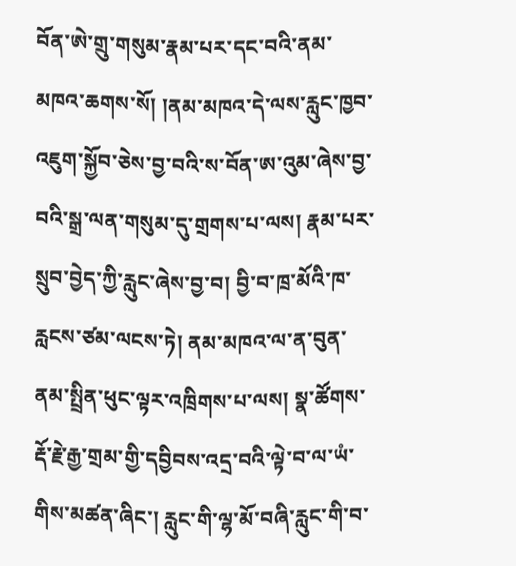བོན་ཨེ་གྲུ་གསུམ་རྣམ་པར་དང་བའི་ནམ་མཁའ་ཆགས་སོ། །ནམ་མཁའ་དེ་ལས་རླུང་ཁྱབ་འཇུག་སྐྱོབ་ཅེས་བྱ་བའི་ས་བོན་ཨ་འུམ་ཞེས་བྱ་བའི་སྒྲ་ལན་གསུམ་དུ་གྲགས་པ་ལས། རྣམ་པར་སྲུབ་བྱེད་ཀྱི་རླུང་ཞེས་བྱ་བ། བྱི་བ་ཁྲ་མོའི་ཁ་རླངས་ཙམ་ལངས་ཏེ། ནམ་མཁའ་ལ་ན་བུན་ནམ་སྤྲིན་ཕུང་ལྟར་འཁྲིགས་པ་ལས། སྣ་ཚོགས་རྡོ་རྗེ་རྒྱ་གྲམ་གྱི་དབྱིབས་འདྲ་བའི་ལྟེ་བ་ལ་ཡཾ་གིས་མཚན་ཞིང་། རླུང་གི་ལྷ་མོ་བཞི་རླུང་གི་བ་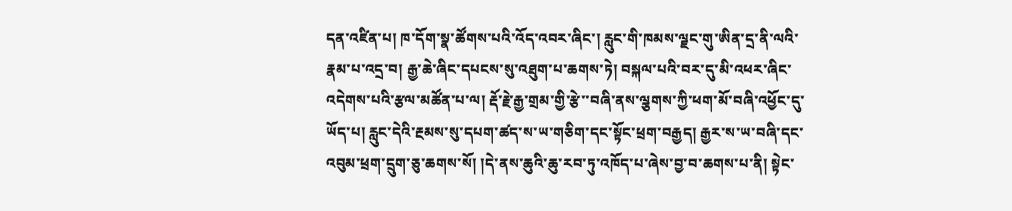དན་འཛིན་པ། ཁ་དོག་སྣ་ཚོགས་པའི་འོད་འབར་ཞིང་། རླུང་གི་ཁམས་ལྗང་གུ་ཨིན་དྲ་ནི་ལའི་རྣམ་པ་འདྲ་བ། རྒྱ་ཆེ་ཞིང་དཔངས་སུ་འཐུག་པ་ཆགས་ཏེ། བསྐལ་པའི་བར་དུ་མི་འཕར་ཞིང་འདེགས་པའི་རྩལ་མཚོན་པ་ལ། རྡོ་རྗེ་རྒྱ་གྲམ་གྱི་རྩེ་་བཞི་ནས་ལྕགས་ཀྱི་ཕག་མོ་བཞི་འཕྱོང་དུ་ཡོད་པ། རླུང་དེའི་རྔམས་སུ་དཔག་ཚད་ས་ཡ་གཅིག་དང་སྟོང་ཕྲག་བརྒྱད། རྒྱར་ས་ཡ་བཞི་དང་འབུམ་ཕྲག་དྲུག་ཅུ་ཆགས་སོ། །དེ་ནས་ཆུའི་ཆུ་རབ་ཏུ་འཁོད་པ་ཞེས་བྱ་བ་ཆགས་པ་ནི། སྟེང་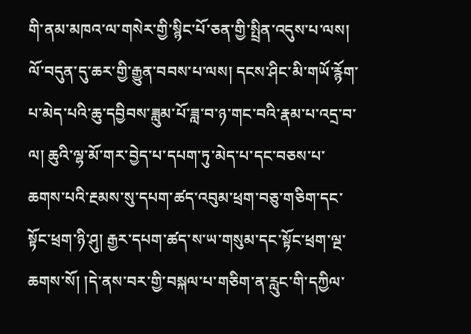གི་ནམ་མཁའ་ལ་གསེར་གྱི་སྙིང་པོ་ཅན་གྱི་སྤྲིན་འདུས་པ་ལས། ལོ་བདུན་དུ་ཆར་གྱི་རྒྱུན་བབས་པ་ལས། དངས་ཤིང་མི་གཡོ་རྙོག་པ་མེད་པའི་ཆུ་དབྱིབས་ཟླུམ་པོ་ཟླ་བ་ཉ་གང་བའི་རྣམ་པ་འདྲ་བ་ལ། ཆུའི་ལྷ་མོ་གར་བྱེད་པ་དཔག་ཏུ་མེད་པ་དང་བཅས་པ་ཆགས་པའི་རྔམས་སུ་དཔག་ཚད་འབུམ་ཕྲག་བཅུ་གཅིག་དང་སྟོང་ཕྲག་ཉི་ཤུ། རྒྱར་དཔག་ཚད་ས་ཡ་གསུམ་དང་སྟོང་ཕྲག་ལྔ་ཆགས་སོ། །དེ་ནས་བར་གྱི་བསྐལ་པ་གཅིག་ན་རླུང་གི་དཀྱིལ་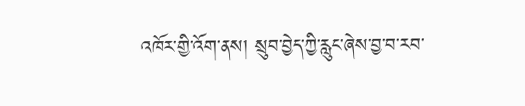འཁོར་གྱི་འོག་ནས། སྲུབ་བྱེད་ཀྱི་རླུང་ཞེས་བྱ་བ་རབ་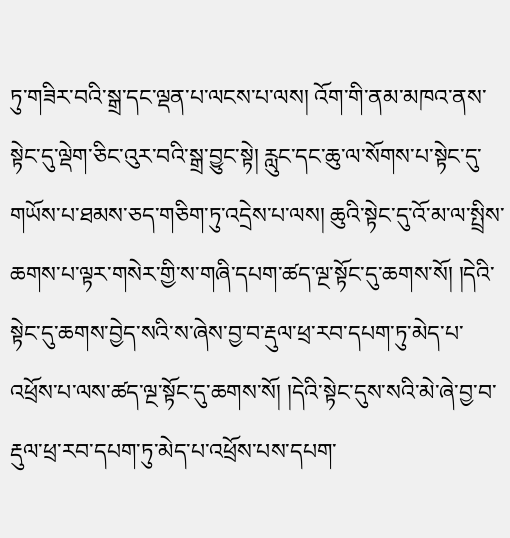ཏུ་གཟིར་བའི་སྒྲ་དང་ལྡན་པ་ལངས་པ་ལས། འོག་གི་ནམ་མཁའ་ནས་སྟེང་དུ་ལྡེག་ཅིང་འུར་བའི་སྒྲ་བྱུང་སྟེ། རླུང་དང་ཆུ་ལ་སོགས་པ་སྟེང་དུ་གཡོས་པ་ཐམས་ཅད་གཅིག་ཏུ་འདྲེས་པ་ལས། ཆུའི་སྟེང་དུ་འོ་མ་ལ་སྤྲིས་ཆགས་པ་ལྟར་གསེར་གྱི་ས་གཞི་དཔག་ཚད་ལྔ་སྟོང་དུ་ཆགས་སོ། །དེའི་སྟེང་དུ་ཆགས་བྱེད་སའི་ས་ཞེས་བྱ་བ་རྡུལ་ཕྲ་རབ་དཔག་ཏུ་མེད་པ་འཕྲོས་པ་ལས་ཚད་ལྔ་སྟོང་དུ་ཆགས་སོ། །དེའི་སྟེང་དུས་སའི་མེ་ཞེ་བྱ་བ་རྡུལ་ཕྲ་རབ་དཔག་ཏུ་མེད་པ་འཕྲོས་པས་དཔག་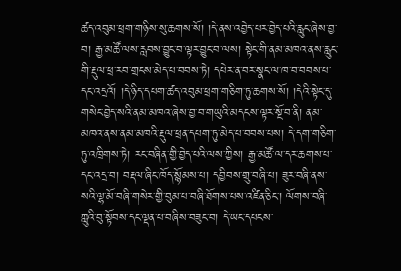ཚད་འབུམ་ཕྲག་གཉིས་སུ་ཆགས་སོ། །དེ་ནས་འབྱེད་པར་བྱེད་པའི་རླུང་ཞེས་བྱ་བ། རྒྱ་མཚོ་ལས་རླབས་བྱུང་བ་ལྟར་བྱུང་བ་ལས། སྟེང་གི་ནམ་མཁའ་ནས་རླུང་གི་རྡུལ་ཕྲ་རབ་གྲངས་མེད་པ་བབས་ཏེ། དཔེར་ན་བར་སྣང་ལ་ཁ་བ་བབས་པ་དང་འདྲའོ། །དེ་ཉིད་དཔག་ཚད་འབུམ་ཕྲག་གཅིག་ཏུ་ཆགས་སོ། །དེའི་སྟེང་དུ་གསེང་བྱེད་སའི་ནམ་མཁའ་ཞེས་བྱ་བ་གཡུའི་མདངས་ལྟར་སྔོ་བ་ནི། ནམ་མཁའ་ནས་ནམ་མཁའི་རྡུལ་ཕྲན་དཔག་ཏུ་མེད་པ་བབས་པས། དེ་དག་གཅིག་ཏུ་འཁྲིགས་ཏེ། རང་བཞིན་གྱི་བྱེད་པའི་ལས་ཀྱིས། རྒྱ་མཚོ་ལ་དར་ཆགས་པ་དང་འདྲ་བ། བརྡལ་ཞིང་ཁོད་སྙོམས་པ། དབྱིབས་གྲུ་བཞི་པ། ཟུར་བཞི་ནས་སའི་ལྷ་མོ་བཞི་གསེར་གྱི་བུམ་པ་བཞི་ཐོགས་པས་འཛིན་ཅིང་། ལོགས་བཞི་ཀླུའི་བུ་སྟོབས་དང་ལྡན་པ་བཞིས་བཟུང་བ། དེ་ཡང་དཔངས་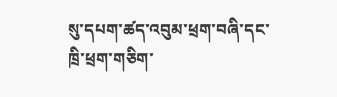སུ་དཔག་ཚད་འབུམ་ཕྲག་བཞི་དང་ཁྲི་ཕྲག་གཅིག་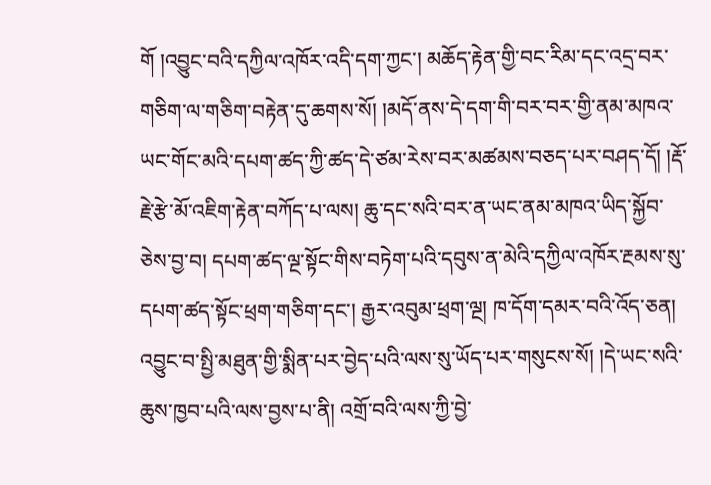གོ །འབྱུང་བའི་དཀྱིལ་འཁོར་འདི་དག་ཀྱང་། མཆོད་རྟེན་གྱི་བང་རིམ་དང་འདྲ་བར་གཅིག་ལ་གཅིག་བརྟེན་དུ་ཆགས་སོ། །མདོ་ནས་དེ་དག་གི་བར་བར་གྱི་ནམ་མཁའ་ཡང་གོང་མའི་དཔག་ཚད་ཀྱི་ཚད་དེ་ཙམ་རེས་བར་མཚམས་བཅད་པར་བཤད་དོ། །རྡོ་རྗེ་རྩེ་མོ་འཇིག་རྟེན་བཀོད་པ་ལས། ཆུ་དང་སའི་བར་ན་ཡང་ནམ་མཁའ་ཡིད་སྐྱོབ་ཅེས་བྱ་བ། དཔག་ཚད་ལྔ་སྟོང་གིས་བཏེག་པའི་དབུས་ན་མེའི་དཀྱིལ་འཁོར་རྔམས་སུ་དཔག་ཚད་སྟོང་ཕྲག་གཅིག་དང་། རྒྱར་འབུམ་ཕྲག་ལྔ། ཁ་དོག་དམར་བའི་འོད་ཅན། འབྱུང་བ་སྤྱི་མཐུན་གྱི་སྨིན་པར་བྱེད་པའི་ལས་སུ་ཡོད་པར་གསུངས་སོ། །དེ་ཡང་སའི་ཆུས་ཁྱབ་པའི་ལས་བྱས་པ་ནི། འགྲོ་བའི་ལས་ཀྱི་བྱེ་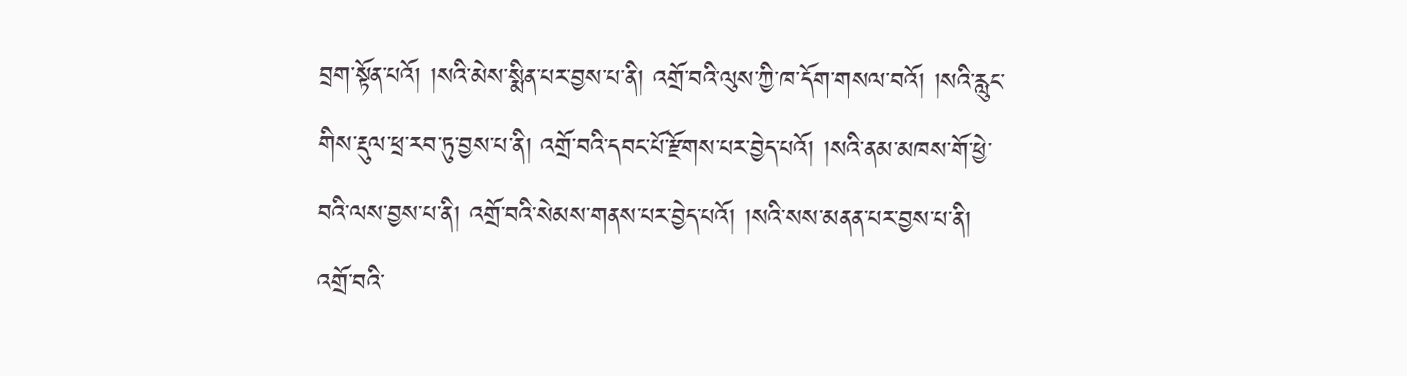བྲག་སྟོན་པའོ། །སའི་མེས་སྨིན་པར་བྱས་པ་ནི། འགྲོ་བའི་ལུས་ཀྱི་ཁ་དོག་གསལ་བའོ། །སའི་རླུང་གིས་རྡུལ་ཕྲ་རབ་ཏུ་བྱས་པ་ནི། འགྲོ་བའི་དབང་པོ་རྫོགས་པར་བྱེད་པའོ། །སའི་ནམ་མཁས་གོ་ཕྱེ་བའི་ལས་བྱས་པ་ནི། འགྲོ་བའི་སེམས་གནས་པར་བྱེད་པའོ། །སའི་སས་མནན་པར་བྱས་པ་ནི། འགྲོ་བའི་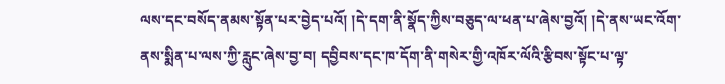ལས་དང་བསོད་ནམས་སྟོན་པར་བྱེད་པའོ། །དེ་དག་ནི་སྣོད་ཀྱིས་བཅུད་ལ་ཕན་པ་ཞེས་བྱའོ། །དེ་ནས་ཡང་འོག་ནས་སྨིན་པ་ལས་ཀྱི་རླུང་ཞེས་བྱ་བ། དབྱིབས་དང་ཁ་དོག་ནི་གསེར་གྱི་འཁོར་ལོའི་རྩིབས་སྟོང་པ་ལྟ་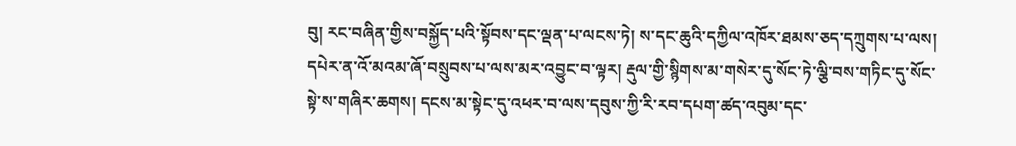བུ། རང་བཞིན་གྱིས་བསྐྱོད་པའི་སྟོབས་དང་ལྡན་པ་ལངས་ཏེ། ས་དང་ཆུའི་དཀྱིལ་འཁོར་ཐམས་ཅད་དཀྲུགས་པ་ལས། དཔེར་ན་འོ་མའམ་ཞོ་བསྲུབས་པ་ལས་མར་འབྱུང་བ་ལྟར། རྡུལ་གྱི་སྙིགས་མ་གསེར་དུ་སོང་ཏེ་ལྕི་བས་གཏིང་དུ་སོང་སྟེ་ས་གཞིར་ཆགས། དངས་མ་སྟེང་དུ་འཕར་བ་ལས་དབུས་ཀྱི་རི་རབ་དཔག་ཚད་འབུམ་དང་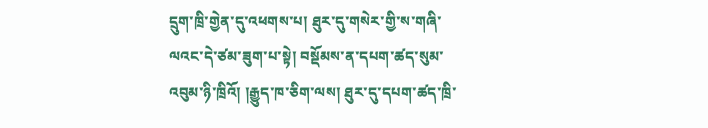དྲུག་ཁྲི་གྱེན་དུ་འཕགས་པ། ཐུར་དུ་གསེར་གྱི་ས་གཞི་ལའང་དེ་ཙམ་ཟུག་པ་སྟེ། བསྡོམས་ན་དཔག་ཚད་སུམ་འབུམ་ཉི་ཁྲིའོ། །རྒྱུད་ཁ་ཅིག་ལས། ཐུར་དུ་དཔག་ཚད་ཁྲི་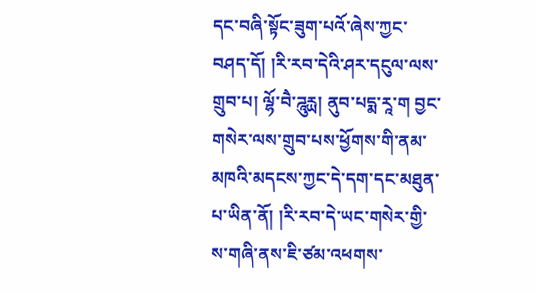དང་བཞི་སྟོང་ཟུག་པའོ་ཞེས་ཀྱང་བཤད་དོ། །རི་རབ་དེའི་ཤར་དངུལ་ལས་གྲུབ་པ། ལྷོ་བཻ་ཌཱུརྻ། ནུབ་པདྨ་རཱ་ག བྱང་གསེར་ལས་གྲུབ་པས་ཕྱོགས་གི་ནམ་མཁའི་མདངས་ཀྱང་དེ་དག་དང་མཐུན་པ་ཡིན་ནོ། །རི་རབ་དེ་ཡང་གསེར་གྱི་ས་གཞི་ནས་ཇི་ཙམ་འཕགས་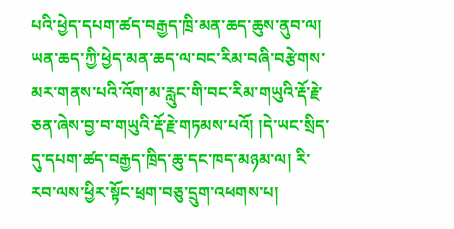པའི་ཕྱེད་དཔག་ཚད་བརྒྱད་ཁྲི་མན་ཆད་ཆུས་ནུབ་ལ། ཡན་ཆད་ཀྱི་ཕྱེད་མན་ཆད་ལ་བང་རིམ་བཞི་བརྩེགས་མར་གནས་པའི་འོག་མ་རླུང་གི་བང་རིམ་གཡུའི་རྡོ་རྗེ་ཅན་ཞེས་བྱ་བ་གཡུའི་རྡོ་རྗེ་གཏམས་པའོ། །དེ་ཡང་སྲིད་དུ་དཔག་ཚད་བརྒྱད་ཁྲིད་ཆུ་དང་ཁད་མཉམ་ལ། རི་རབ་ལས་ཕྱིར་སྟོང་ཕྲག་བཅུ་དྲུག་འཕགས་པ།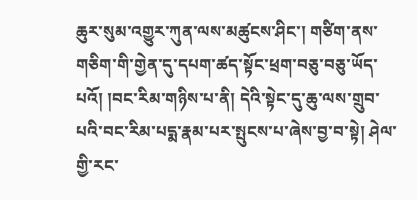ཆུར་སུམ་འགྱུར་ཀུན་ལས་མཚུངས་ཤིང་། གཙིག་ནས་གཅིག་གི་གྱེན་དུ་དཔག་ཚད་སྟོང་ཕྲག་བཅུ་བཅུ་ཡོད་པའོ། །བང་རིམ་གཉིས་པ་ནི། དེའི་སྟེང་དུ་ཆུ་ལས་གྲུབ་པའི་བང་རིམ་པདྨ་རྣམ་པར་སྤུངས་པ་ཞེས་བྱ་བ་སྟེ། ཤེལ་གྱི་རང་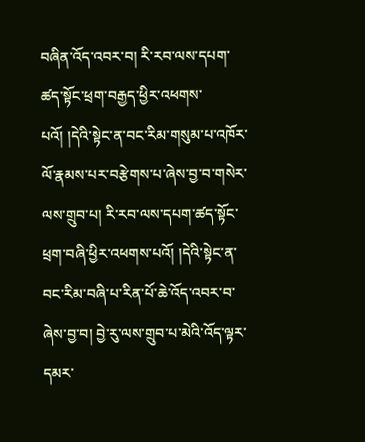བཞིན་འོད་འབར་བ། རི་རབ་ལས་དཔག་ཚད་སྟོང་ཕྲག་བརྒྱད་ཕྱིར་འཕགས་པའོ། །དེའི་སྟེང་ན་བང་རིམ་གསུམ་པ་འཁོར་ལོ་རྣམས་པར་བརྩེགས་པ་ཞེས་བྱ་བ་གསེར་ལས་གྲུབ་པ། རི་རབ་ལས་དཔག་ཚད་སྟོང་ཕྲག་བཞི་ཕྱིར་འཕགས་པའོ། །དེའི་སྟེང་ན་བང་རིམ་བཞི་པ་རིན་པོ་ཆེ་འོད་འབར་བ་ཞེས་བྱ་བ། བྱེ་རུ་ལས་གྲུབ་པ་མེའི་འོད་ལྟར་དམར་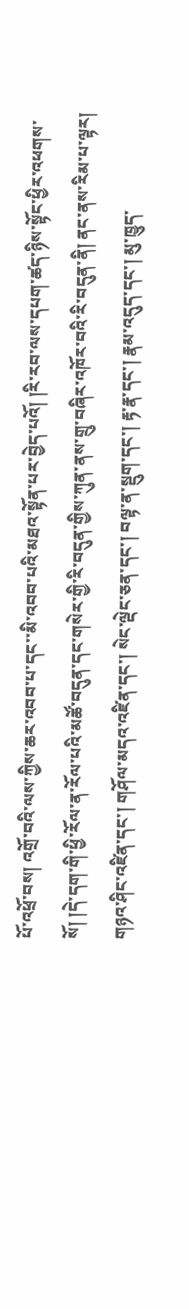པོ་འཕྲོ་བས། འགྲོ་བའི་ལས་ཀྱིས་ཆར་འབབ་པ་དང་་མི་འབབ་པའི་མཐའ་སྟོན་པར་བྱེད་པའོ། །རི་རབ་ལས་དཔག་ཚད་ཉིས་སྟོང་ཕྱིར་འཕགས་སོ། །དེ་དག་གི་ཕྱི་རོལ་ན་རོལ་པའི་མཚོ་བདུན་དང་གསེར་གྱི་རི་བདུན་གྱིས་ཀུན་ནས་གྲུ་བཞིར་འཁོར་བའི་རི་བདུན་ནི། ནང་ནས་རིམ་པ་ལྟར། གཉའ་ཤིང་འཛིན་དང་། གཤོལ་མདའ་འཛིན་དང་། སེང་ལྡེང་ཅན་དང་། བལྟ་ན་སྡུག་དང་། རྟ་རྣ་དང་། རྣམ་འདུད་དང་། མུ་ཁྱུད་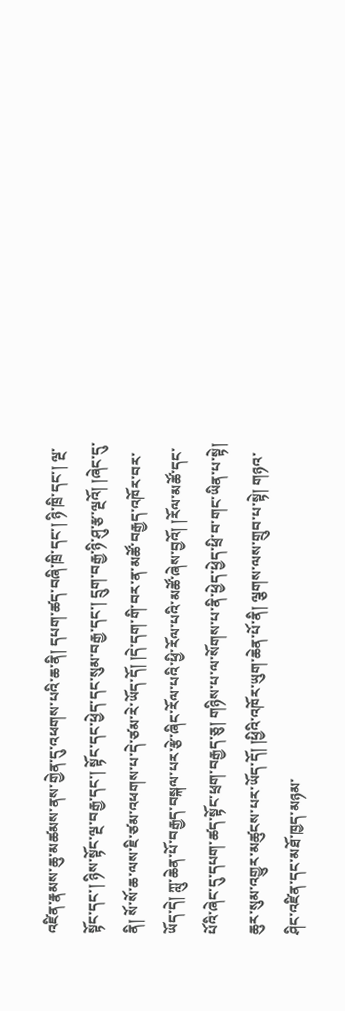འཛིན་རྣམས་ཆུ་མཚམས་ནས་གྱེན་དུ་འཕགས་པའི་ཆ་ནི། དཔག་ཚད་བཞི་ཁྲི་དང་། ཉི་ཁྲི་དང་། ལྔ་སྟོང་དང་། ཉིས་སྟོང་ལྔ་བརྒྱ་དང་། སྟོང་དང་ཕྱེད་དང་སུམ་བརྒྱ་དང་། དྲུག་བརྒྱ་ཉི་ཤུ་རྩ་ལྔའོ། །ཞེང་དུ་ནི། སོ་སོ་ཆ་ལས་ཇི་ཙམ་འཕགས་པ་དེ་ཙམ་རེ་ཡོད་དོ། །དེ་དག་གི་བར་ན་མཚོ་བརྒྱད་འཁོར་བར་ཡོད་དེ། ཀླུ་ཆེན་པོ་བརྒྱད་བསྐལ་པར་རྩེ་ཞིང་རོལ་པའི་ཕྱི་རོལ་པའི་མཚོ་ཞེས་བྱའོ། །རོལ་མཚོ་དང་པོའི་ཞེང་དུ་དཔག་ཚད་སྟོང་ཕྲག་བརྒྱད་ཅུ། གཉིས་པ་ལ་སོགས་པ་ནི་ཕྱེད་ཕྱེད་ཕྲི་བ་གང་ཡིན་པ་སྟེ། ཆུར་སུམ་འགྱུར་མཚུངས་པར་ཡོད་དོ། །ཕྱིའི་འཁོར་ཡུག་ཆེན་པོ་ནི། ལྕགས་ལས་གྲུབ་པ་སྟེ། གཉའ་ཤིང་འཛིན་དང་མཐོ་ཁྱད་མཉམ་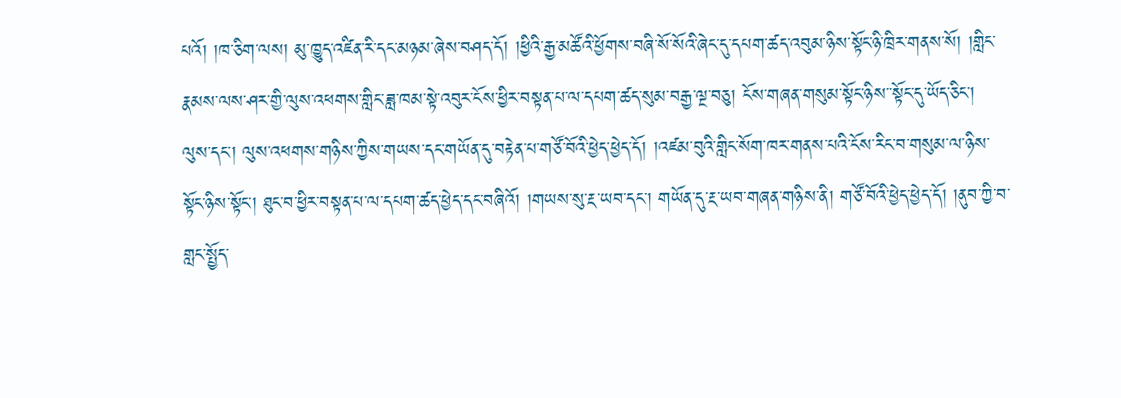པའོ། །ཁ་ཅིག་ལས། མུ་ཁྱུད་འཛིན་རི་དང་མཉམ་ཞེས་བཤད་དོ། །ཕྱིའི་རྒྱ་མཚོའི་ཕྱོགས་བཞི་སོ་སོའི་ཞེང་དུ་དཔག་ཚད་འབུམ་ཉིས་སྟོང་ཉི་ཁྲིར་གནས་སོ། །གླིང་རྣམས་ལས་ཤར་གྱི་ལུས་འཕགས་གླིང་ཟླ་ཁམ་སྟེ་འབུར་ངོས་ཕྱིར་བསྟན་པ་ལ་དཔག་ཚད་སུམ་བརྒྱ་ལྔ་བཅུ། ངོས་གཞན་གསུམ་སྟོང་ཉིས་་སྟོང་དུ་ཡོད་ཅིང་། ལུས་དང་། ལུས་འཕགས་གཉིས་ཀྱིས་གཡས་དང་གཡོན་དུ་བརྟེན་པ་གཙོ་བོའི་ཕྱེད་ཕྱེད་དོ། །འཛམ་བུའི་གླིང་སོག་ཁར་གནས་པའི་ངོས་རིང་བ་གསུམ་ལ་ཉིས་སྟོང་ཉིས་སྟོང་། ཐུང་བ་ཕྱིར་བསྟན་པ་ལ་དཔག་ཚད་ཕྱེད་དང་བཞིའོ། །གཡས་སུ་རྔ་ཡབ་དང་། གཡོན་དུ་རྔ་ཡབ་གཞན་གཉིས་ནི། གཙོ་བོའི་ཕྱེད་ཕྱེད་དོ། །ནུབ་ཀྱི་བ་གླང་སྤྱོད་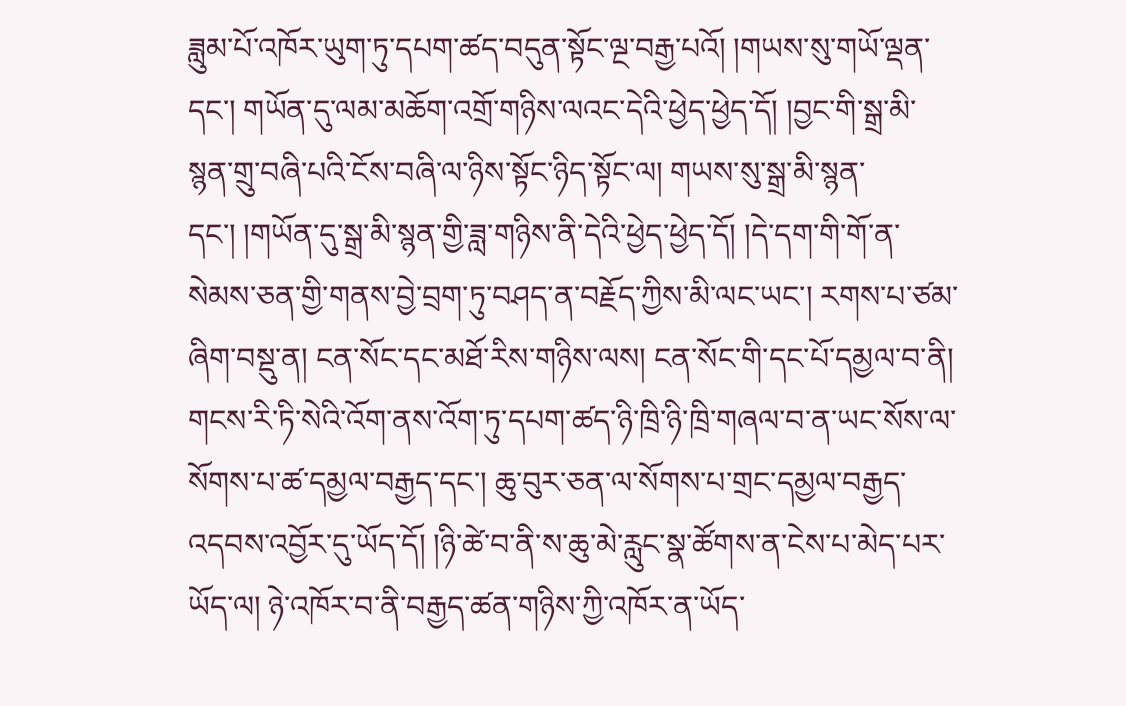ཟླུམ་པོ་འཁོར་ཡུག་ཏུ་དཔག་ཚད་བདུན་སྟོང་ལྔ་བརྒྱ་པའོ། །གཡས་སུ་གཡོ་ལྡན་དང་། གཡོན་དུ་ལམ་མཆོག་འགྲོ་གཉིས་ལའང་དེའི་ཕྱེད་ཕྱེད་དོ། །བྱང་གི་སྒྲ་མི་སྙན་གྲུ་བཞི་པའི་ངོས་བཞི་ལ་ཉིས་སྟོང་ཉིད་སྟོང་ལ། གཡས་སུ་སྒྲ་མི་སྙན་དང་། །གཡོན་དུ་སྒྲ་མི་སྙན་གྱི་ཟླ་གཉིས་ནི་དེའི་ཕྱེད་ཕྱེད་དོ། །དེ་དག་གི་གོ་ན་སེམས་ཅན་གྱི་གནས་བྱེ་བྲག་ཏུ་བཤད་ན་བརྗོད་ཀྱིས་མི་ལང་ཡང་། རགས་པ་ཙམ་ཞིག་བསྡུ་ན། ངན་སོང་དང་མཐོ་རིས་གཉིས་ལས། ངན་སོང་གི་དང་པོ་དམྱལ་བ་ནི། གངས་རི་ཏི་སེའི་འོག་ནས་འོག་ཏུ་དཔག་ཚད་ཉི་ཁྲི་ཉི་ཁྲི་གཞལ་བ་ན་ཡང་སོས་ལ་སོགས་པ་ཚ་དམྱལ་བརྒྱད་དང་། ཆུ་བུར་ཅན་ལ་སོགས་པ་གྲང་དམྱལ་བརྒྱད་འདབས་འབྱོར་དུ་ཡོད་དོ། །ཉི་ཚེ་བ་ནི་ས་ཆུ་མེ་རླུང་སྣ་ཚོགས་ན་ངེས་པ་མེད་པར་ཡོད་ལ། ཉེ་འཁོར་བ་ནི་བརྒྱད་ཚན་གཉིས་ཀྱི་འཁོར་ན་ཡོད་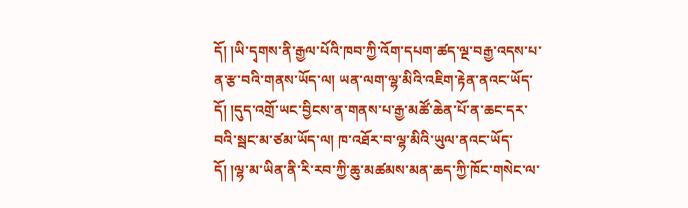དོ། །ཡི་དྭགས་ནི་རྒྱལ་པོའི་ཁབ་ཀྱི་འོག་དཔག་ཚད་ལྔ་བརྒྱ་འདས་པ་ན་རྩ་བའི་གནས་ཡོད་ལ། ཡན་ལག་ལྷ་མིའི་འཇིག་རྟེན་ནའང་ཡོད་དོ། །དུད་འགྲོ་ཡང་བྱིངས་ན་གནས་པ་རྒྱ་མཚོ་ཆེན་པོ་ན་ཆང་དར་བའི་སྦང་མ་ཙམ་ཡོད་ལ། ཁ་འཐོར་བ་ལྷ་མིའི་ཡུལ་ནའང་ཡོད་དོ། །ལྷ་མ་ཡིན་ནི་རི་རབ་ཀྱི་ཆུ་མཚམས་མན་ཆད་ཀྱི་ཁོང་གསེང་ལ་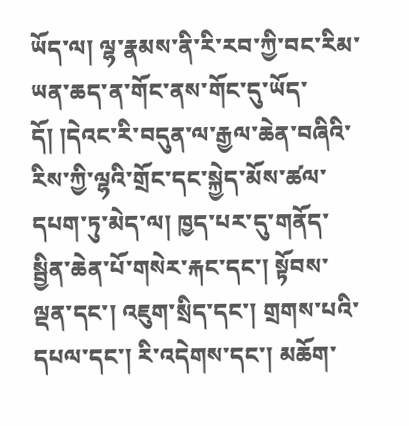ཡོད་ལ། ལྷ་རྣམས་ནི་རི་རབ་ཀྱི་བང་རིམ་ཡན་ཆད་ན་གོང་ནས་གོང་དུ་ཡོད་དོ། །དེའང་རི་བདུན་ལ་རྒྱལ་ཆེན་བཞིའི་རིས་ཀྱི་ལྷའི་གྲོང་དང་སྐྱེད་མོས་ཚལ་དཔག་ཏུ་མེད་ལ། ཁྱད་པར་དུ་གནོད་སྦྱིན་ཆེན་པོ་གསེར་རྐང་དང་། སྟོབས་ལྡན་དང་། འཇུག་སྲིད་དང་། གྲགས་པའི་དཔལ་དང་། རི་འདེགས་དང་། མཆོག་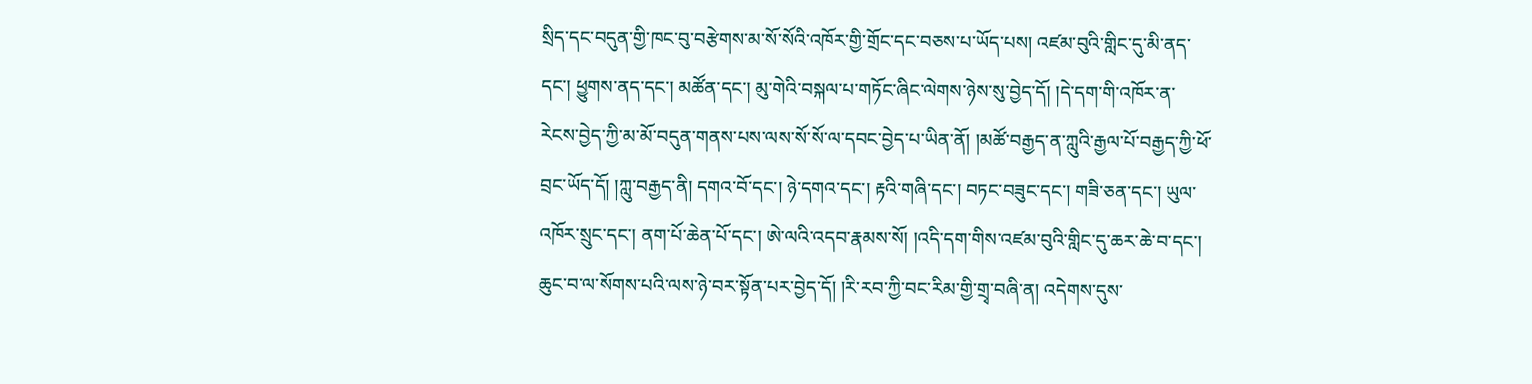སྲིད་དང་བདུན་གྱི་ཁང་བུ་བརྩེགས་མ་སོ་སོའི་འཁོར་གྱི་གྲོང་དང་བཅས་པ་ཡོད་པས། འཛམ་བུའི་གླིང་དུ་མི་ནད་དང་། ཕྱུགས་ནད་དང་། མཚོན་དང་། མུ་གེའི་བསྐལ་པ་གཏོང་ཞིང་ལེགས་ཉེས་སུ་བྱེད་དོ། །དེ་དག་གི་འཁོར་ན་རེངས་བྱེད་ཀྱི་མ་མོ་བདུན་གནས་པས་ལས་སོ་སོ་ལ་དབང་བྱེད་པ་ཡིན་ནོ། །མཚོ་བརྒྱད་ན་ཀླུའི་རྒྱལ་པོ་བརྒྱད་ཀྱི་ཕོ་བྲང་ཡོད་དོ། །ཀླུ་བརྒྱད་ནི། དགའ་བོ་དང་། ཉེ་དགའ་དང་། རྟའི་གཞི་དང་། བཏང་བཟུང་དང་། གཟི་ཅན་དང་། ཡུལ་འཁོར་སྲུང་དང་། ནག་པོ་ཆེན་པོ་དང་། ཨེ་ལའི་འདབ་རྣམས་སོ། །འདི་དག་གིས་འཛམ་བུའི་གླིང་དུ་ཆར་ཆེ་བ་དང་། ཆུང་བ་ལ་སོགས་པའི་ལས་ཉེ་བར་སྟོན་པར་བྱེད་དོ། །རི་རབ་ཀྱི་བང་རིམ་གྱི་གྲྭ་བཞི་ན། འདེགས་དུས་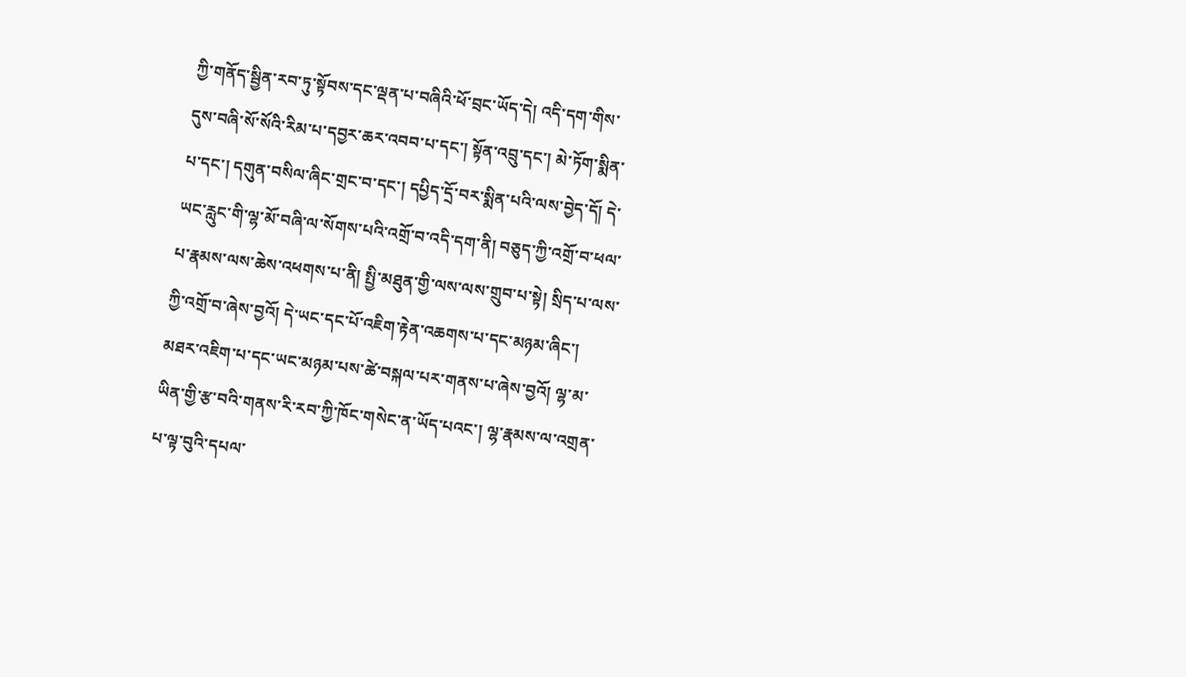ཀྱི་གནོད་སྦྱིན་རབ་ཏུ་སྟོབས་དང་ལྡན་པ་བཞིའི་ཕོ་བྲང་ཡོད་དེ། འདི་དག་གིས་དུས་བཞི་སོ་སོའི་རིམ་པ་དབྱར་ཆར་འབབ་པ་དང་། སྟོན་འབྲུ་དང་། མེ་ཏོག་སྨིན་པ་དང་། དགུན་བསིལ་ཞིང་གྲང་བ་དང་། དཔྱིད་དྲོ་བར་སྨིན་པའི་ལས་བྱེད་དོ། དེ་ཡང་རླུང་གི་ལྷ་མོ་བཞི་ལ་སོགས་པའི་འགྲོ་བ་འདི་དག་ནི། བཅུད་ཀྱི་འགྲོ་བ་ཕལ་པ་རྣམས་ལས་ཆེས་འཕགས་པ་ནི། སྤྱི་མཐུན་གྱི་ལས་ལས་གྲུབ་པ་སྟེ། སྲིད་པ་ལས་ཀྱི་འགྲོ་བ་ཞེས་བྱའོ། དེ་ཡང་དང་པོ་འཇིག་རྟེན་འཆགས་པ་དང་མཉམ་ཞིང་། མཐར་འཇིག་པ་དང་ཡང་མཉམ་པས་ཚེ་བསྐལ་པར་གནས་པ་ཞེས་བྱའོ། ལྷ་མ་ཡིན་གྱི་རྩ་བའི་གནས་རི་རབ་ཀྱི་ཁོང་གསེང་ན་ཡོད་པའང་། ལྷ་རྣམས་ལ་འགྲན་པ་ལྟ་བུའི་དཔལ་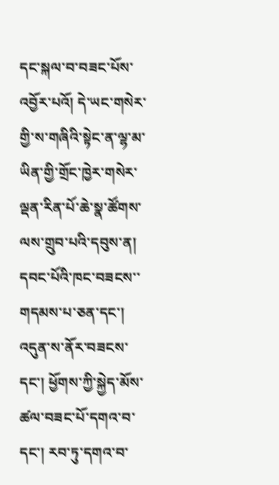དང་སྐལ་བ་བཟང་པོས་འབྱོར་པའོ། དེ་ཡང་གསེར་གྱི་ས་གཞིའི་སྟེང་ན་ལྷ་མ་ཡིན་གྱི་གྲོང་ཁྱེར་གསེར་ལྡན་རིན་པོ་ཆེ་སྣ་ཚོགས་ལས་གྲུབ་པའི་དབུས་ན། དབང་པོའི་ཁང་བཟངས་་གདམས་པ་ཅན་དང་། འདུན་ས་ནོར་བཟངས་དང་། ཕྱོགས་ཀྱི་སྐྱེད་མོས་ཚལ་བཟང་པོ་དགའ་བ་དང་། རབ་ཏུ་དགའ་བ་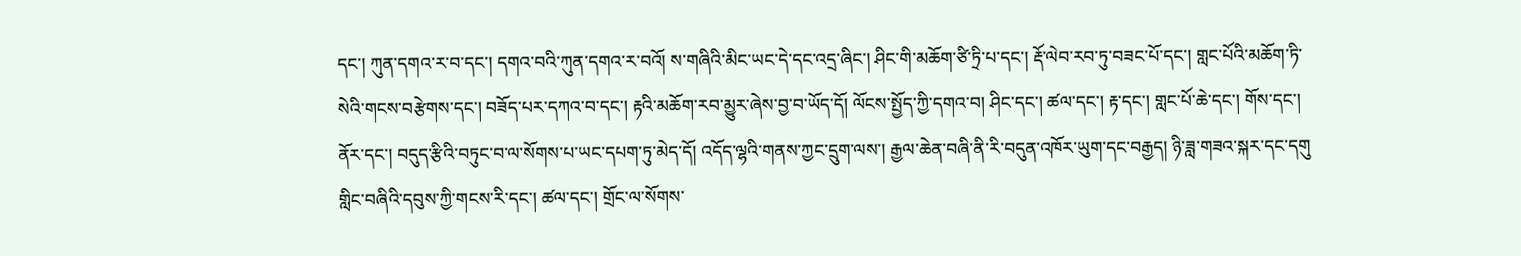དང་། ཀུན་དགའ་ར་བ་དང་། དགའ་བའི་ཀུན་དགའ་ར་བའོ། ས་གཞིའི་མིང་ཡང་དེ་དང་འདྲ་ཞིང་། ཤིང་གི་མཆོག་ཙི་ཏྲི་པ་དང་། རྡོ་ལེབ་རབ་ཏུ་བཟང་པོ་དང་། གླང་པོའི་མཆོག་ཏི་སེའི་གངས་བརྩེགས་དང་། བཟོད་པར་དཀའ་བ་དང་། རྟའི་མཆོག་རབ་མྱུར་ཞེས་བྱ་བ་ཡོད་དོ། ལོངས་སྤྱོད་ཀྱི་དགའ་བ། ཤིང་དང་། ཚལ་དང་། རྟ་དང་། གླང་པོ་ཆེ་དང་། གོས་དང་། ནོར་དང་། བདུད་རྩིའི་བཏུང་བ་ལ་སོགས་པ་ཡང་དཔག་ཏུ་མེད་དོ། འདོད་ལྷའི་གནས་ཀྱང་དྲུག་ལས་། རྒྱལ་ཆེན་བཞི་ནི་རི་བདུན་འཁོར་ཡུག་དང་བརྒྱད། ཉི་ཟླ་གཟའ་སྐར་དང་དགུ གླིང་བཞིའི་དབུས་ཀྱི་གངས་རི་དང་། ཚལ་དང་། གྲོང་ལ་སོགས་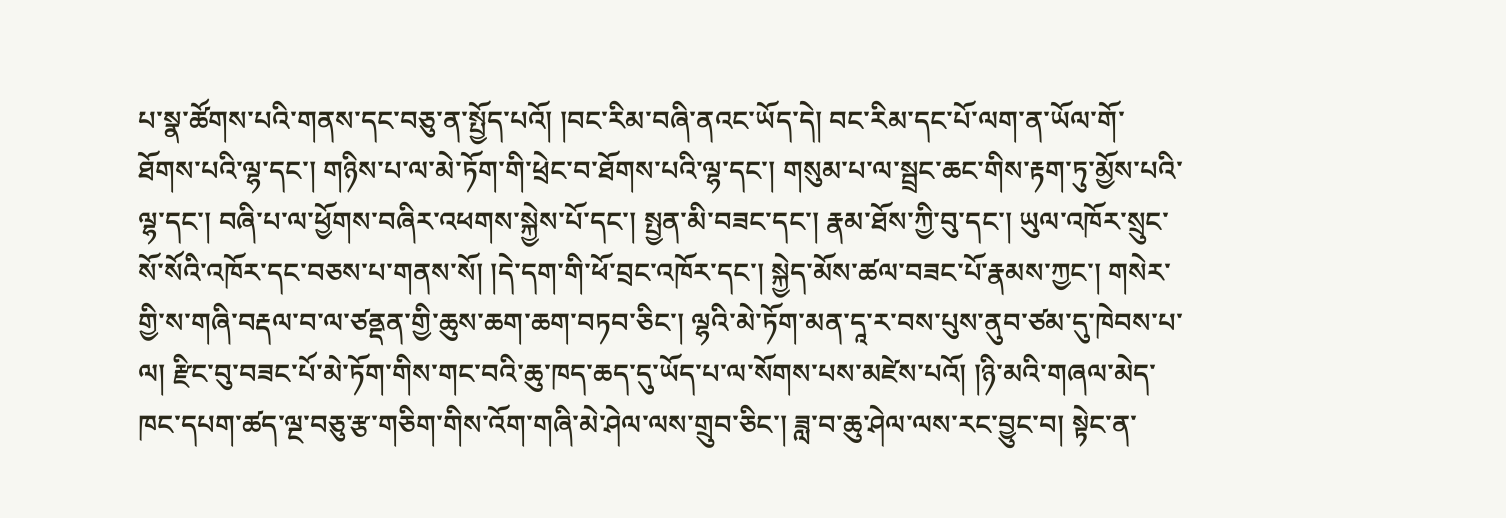པ་སྣ་ཚོགས་པའི་གནས་དང་བཅུ་ན་སྤྱོད་པའོ། །བང་རིམ་བཞི་ནའང་ཡོད་དེ། བང་རིམ་དང་པོ་ལག་ན་ཡོལ་གོ་ཐོགས་པའི་ལྷ་དང་། གཉིས་པ་ལ་མེ་ཏོག་གི་ཕྲེང་བ་ཐོགས་པའི་ལྷ་དང་། གསུམ་པ་ལ་སྦྲང་ཆང་གིས་རྟག་ཏུ་མྱོས་པའི་ལྷ་དང་། བཞི་པ་ལ་ཕྱོགས་བཞིར་འཕགས་སྐྱེས་པོ་དང་། སྤྱན་མི་བཟང་དང་། རྣམ་ཐོས་ཀྱི་བུ་དང་། ཡུལ་འཁོར་སྲུང་སོ་སོའི་འཁོར་དང་བཅས་པ་གནས་སོ། །དེ་དག་གི་ཕོ་བྲང་འཁོར་དང་། སྐྱེད་མོས་ཚལ་བཟང་པོ་རྣམས་ཀྱང་། གསེར་གྱི་ས་གཞི་བརྡལ་བ་ལ་ཙནྡན་གྱི་ཆུས་ཆག་ཆག་བཏབ་ཅིང་། ལྷའི་མེ་ཏོག་མན་དཱ་ར་བས་པུས་ནུབ་ཙམ་དུ་ཁེབས་པ་ལ། རྫིང་བུ་བཟང་པོ་མེ་ཏོག་གིས་གང་བའི་ཆུ་ཁད་ཆད་དུ་ཡོད་པ་ལ་སོགས་པས་མཛེས་པའོ། །ཉི་མའི་གཞལ་མེད་ཁང་དཔག་ཚད་ལྔ་བཅུ་རྩ་གཅིག་གིས་འོག་གཞི་མེ་ཤེལ་ལས་གྲུབ་ཅིང་། ཟླ་བ་ཆུ་ཤེལ་ལས་རང་བྱུང་བ། སྟེང་ན་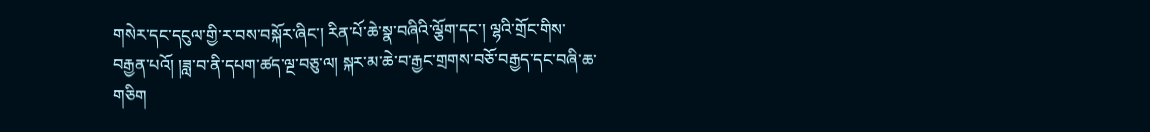གསེར་དང་དངུལ་གྱི་ར་བས་བསྐོར་ཞིང་། རིན་པོ་ཆེ་སྣ་བཞིའི་ལྕོག་དང་། ལྷའི་གྲོང་གིས་བརྒྱན་པའོ། །ཟླ་བ་ནི་དཔག་ཚད་ལྔ་བཅུ་ལ། སྐར་མ་ཆེ་བ་རྒྱང་གྲགས་བཅོ་བརྒྱད་དང་བཞི་ཆ་གཅིག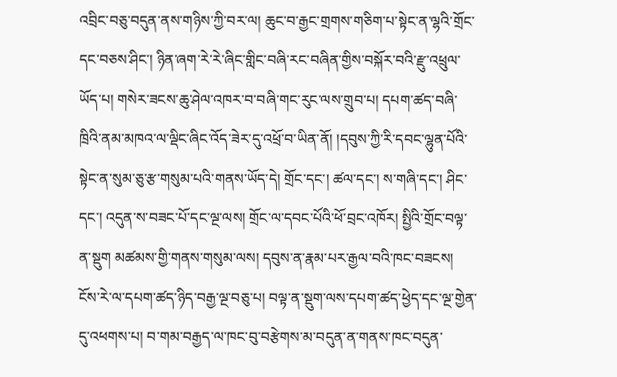འབྲིང་བཅུ་བདུན་ནས་གཉིས་ཀྱི་བར་ལ། ཆུང་བ་རྒྱང་གྲགས་གཅིག་པ་སྟེང་ན་ལྷའི་གྲོང་དང་བཅས་ཤིང་། ཉིན་ཞག་རེ་རེ་ཞིང་གླིང་བཞི་རང་བཞིན་གྱིས་བསྐོར་བའི་རྫུ་འཕྲུལ་ཡོད་པ། གསེར་ཟངས་ཆུ་ཤེལ་འཁར་བ་བཞི་གང་རུང་ལས་གྲུབ་པ། དཔག་ཚད་བཞི་ཁྲིའི་ནམ་མཁའ་ལ་ལྡིང་ཞིང་འོད་ཟེར་དུ་འཕྲོ་བ་ཡིན་ནོ། །དབུས་ཀྱི་རི་དབང་ལྷུན་པོའི་སྟེང་ན་སུམ་ཅུ་རྩ་གསུམ་པའི་གནས་ཡོད་དེ། གྲོང་དང་། ཚལ་དང་། ས་གཞི་དང་། ཤིང་དང་། འདུན་ས་བཟང་པོ་དང་ལྔ་ལས། གྲོང་ལ་དབང་པོའི་ཕོ་བྲང་འཁོར། སྤྱིའི་གྲོང་བལྟ་ན་སྡུག མཚམས་གྱི་གནས་གསུམ་ལས། དབུས་ན་རྣམ་པར་རྒྱལ་བའི་ཁང་བཟངས། ངོས་རེ་ལ་དཔག་ཚད་ཉིད་བརྒྱ་ལྔ་བཅུ་པ། བལྟ་ན་སྡུག་ལས་དཔག་ཚད་ཕྱེད་དང་ལྔ་གྱེན་དུ་འཕགས་པ། བ་གམ་བརྒྱད་ལ་ཁང་བུ་བརྩེགས་མ་བདུན་ན་གནས་ཁང་བདུན་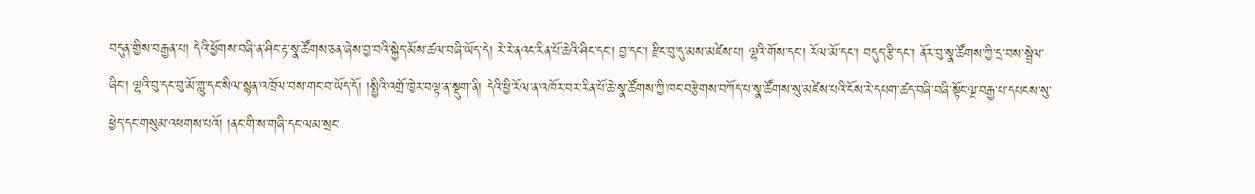བདུན་གྱིས་བརྒྱན་པ། དེའི་ཕྱོགས་བཞི་ན་ཤིང་རྟ་སྣ་ཚོགས་ཅན་ཞེས་བྱ་བའི་སྐྱེད་མོས་ཚལ་བཞི་ཡོད་དེ། རེ་རེ་ནའང་རིན་པོ་ཆེའི་ཤིང་དང་། བྱ་དང་། རྫིང་བུ་དུ་མས་མཛེས་པ། ལྷའི་གོས་དང་། རོལ་མོ་དང་། བདུད་རྩི་དང་། ནོར་བུ་སྣ་ཚོགས་ཀྱི་དྲ་བས་སྦྲེལ་ཞིང་། ལྷའི་བུ་དང་བུ་མོ་གླུ་དང་སིལ་སྙན་འཁྲོལ་བས་གང་བ་ཡོད་དོ། །སྤྱིའི་འགྲོ་ཁྱེར་བལྟ་ན་སྡུག་ནི། དེའི་ཕྱི་རོལ་ན་འཁོར་བར་རིན་པོ་ཆེ་སྣ་ཚོགས་ཀྱི་ཁང་བརྩེགས་བཀོད་པ་སྣ་ཚོགས་སུ་མཛེས་པའི་ངོས་རེ་དཔག་ཚད་བཞི་བཞི་སྟོང་ལྔ་བརྒྱ་པ་དཔངས་སུ་ཕྱེད་དང་གསུམ་འཕགས་པའོ། །ནང་གི་ས་གཞི་དང་ལམ་སྲང་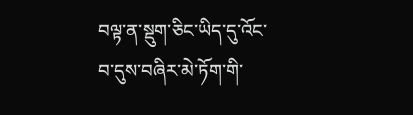བལྟ་ན་སྡུག་ཅིང་ཡིད་དུ་འོང་བ་དུས་བཞིར་མེ་ཏོག་གི་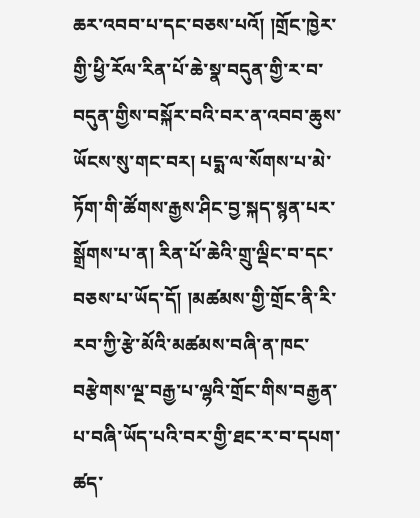ཆར་འབབ་པ་དང་བཅས་པའོ། །གྲོང་ཁྱེར་གྱི་ཕྱི་རོལ་རིན་པོ་ཆེ་སྣ་བདུན་གྱི་ར་བ་བདུན་གྱིས་བསྐོར་བའི་བར་ན་འབབ་ཆུས་ཡོངས་སུ་གང་བར། པདྨ་ལ་སོགས་པ་མེ་ཏོག་གི་ཚོགས་རྒྱས་ཤིང་བྱ་སྐད་སྙན་པར་སྒྲོགས་པ་ན། རིན་པོ་ཆེའི་གྲུ་ལྡིང་བ་དང་བཅས་པ་ཡོད་དོ། །མཚམས་གྱི་གྲོང་ནི་རི་རབ་ཀྱི་རྩེ་མོའི་མཚམས་བཞི་ན་ཁང་བརྩེགས་ལྔ་བརྒྱ་པ་ལྷའི་གྲོང་གིས་བརྒྱན་པ་བཞི་ཡོད་པའི་བར་གྱི་ཐང་ར་བ་དཔག་ཚད་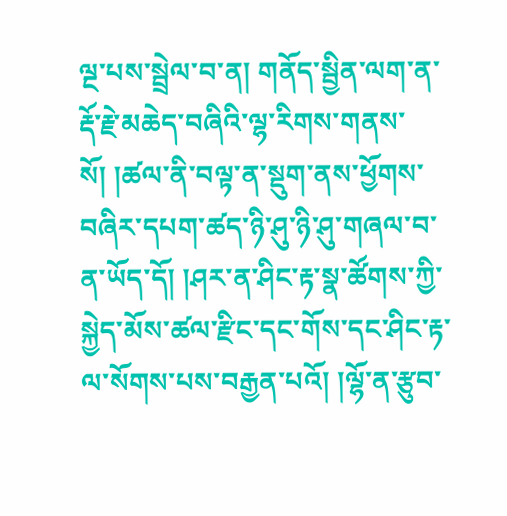ལྔ་པས་སྦྲེལ་བ་ན། གནོད་སྦྱིན་ལག་ན་རྡོ་རྗེ་མཆེད་བཞིའི་ལྷ་རིགས་གནས་སོ། །ཚལ་ནི་བལྟ་ན་སྡུག་ནས་ཕྱོགས་བཞིར་དཔག་ཚད་ཉི་ཤུ་ཉི་ཤུ་གཞལ་བ་ན་ཡོད་དོ། །ཤར་ན་ཤིང་རྟ་སྣ་ཚོགས་ཀྱི་སྐྱེད་མོས་ཚལ་རྫིང་དང་གོས་དང་ཤིང་རྟ་ལ་སོགས་པས་བརྒྱན་པའོ། །ལྷོ་ན་རྩུབ་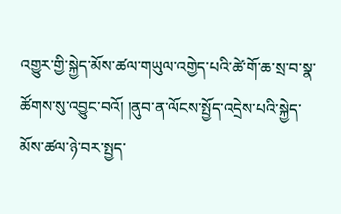འགྱུར་གྱི་སྐྱེད་མོས་ཚལ་གཡུལ་འགྱེད་པའི་ཚེ་གོ་ཆ་སྲ་བ་སྣ་ཚོགས་སུ་འབྱུང་བའོ། །ནུབ་ན་ལོངས་སྤྱོད་འདྲེས་པའི་སྐྱེད་མོས་ཚལ་ཉེ་བར་སྤྱད་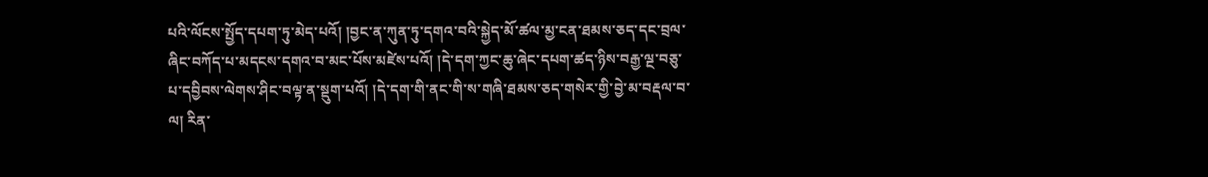པའི་ལོངས་སྤྱོད་དཔག་ཏུ་མེད་པའོ། །བྱང་ན་ཀུན་ཏུ་དགའ་བའི་སྐྱེད་མོ་ཚལ་མྱ་ངན་ཐམས་ཅད་དང་བྲལ་ཞིང་བཀོད་པ་མདངས་དགའ་བ་མང་པོས་མཛེས་པའོ། །དེ་དག་ཀྱང་ཆུ་ཞེང་དཔག་ཚད་ཉིས་བརྒྱ་ལྔ་བཅུ་པ་དབྱིབས་ལེགས་ཤིང་བལྟ་ན་སྡུག་པའོ། །དེ་དག་གི་ནང་གི་ས་གཞི་ཐམས་ཅད་གསེར་གྱི་བྱེ་མ་བརྡལ་བ་ལ། རིན་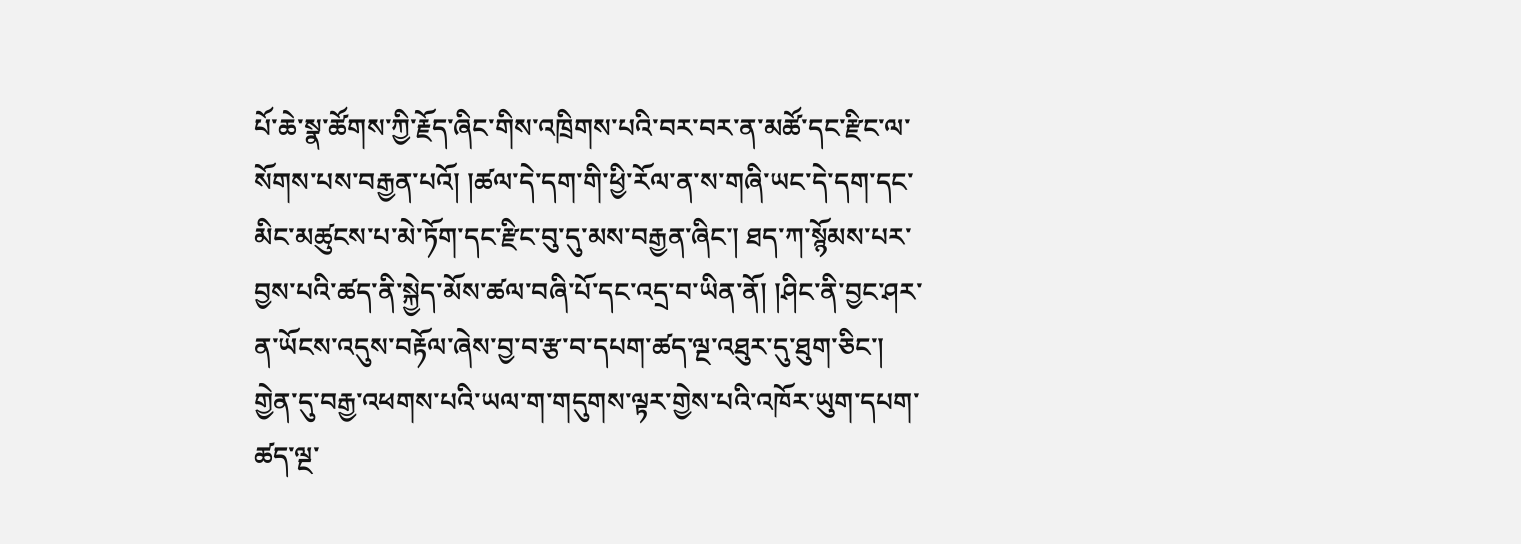པོ་ཆེ་སྣ་ཚོགས་ཀྱི་རྗོད་ཞིང་གིས་འཁྲིགས་པའི་བར་བར་ན་མཚོ་དང་རྫིང་ལ་སོགས་པས་བརྒྱན་པའོ། །ཚལ་དེ་དག་གི་ཕྱི་རོལ་ན་ས་གཞི་ཡང་དེ་དག་དང་མིང་མཚུངས་པ་མེ་ཏོག་དང་རྫིང་བུ་དུ་མས་བརྒྱན་ཞིང་། ཐད་ཀ་སྙོམས་པར་བྱས་པའི་ཚད་ནི་སྐྱེད་མོས་ཚལ་བཞི་པོ་དང་འདྲ་བ་ཡིན་ནོ། །ཤིང་ནི་བྱང་ཤར་ན་ཡོངས་འདུས་བརྟོལ་ཞེས་བྱ་བ་རྩ་བ་དཔག་ཚད་ལྔ་འཐུར་དུ་ཐུག་ཅིང་། གྱེན་དུ་བརྒྱ་འཕགས་པའི་ཡལ་ག་གདུགས་ལྟར་གྱེས་པའི་འཁོར་ཡུག་དཔག་ཚད་ལྔ་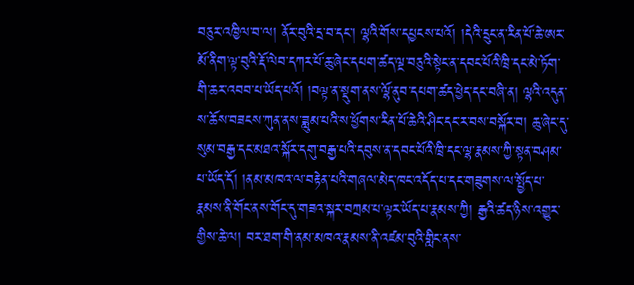བཅུར་འཁྱིལ་བ་ལ། ནོར་བུའི་དྲ་བ་དང་། ལྷའི་གོས་དཔྱངས་པའོ། །དེའི་དྲུང་ན་རིན་པོ་ཆེ་ཨར་མོ་ནིག་ལྟ་བུའི་རྡོ་ལེབ་དཀར་པོ་ཆུ་ཞེང་དཔག་ཚད་ལྔ་བཅུའི་སྟེང་ན་དབང་པོའི་ཁྲི་དང་མེ་ཏོག་གི་ཆར་འབབ་པ་ཡོད་པའོ། །བལྟ་ན་སྡུག་ནས་ལྷོ་ནུབ་དཔག་ཚད་ཕྱེད་དང་བཞི་ན། ལྷའི་འདུན་ས་ཆོས་བཟངས་ཀུན་ནས་ཟླུམ་པའི་ས་ཕྱོགས་རིན་པོ་ཆེའི་ཤིང་དང་ར་བས་བསྐོར་བ། ཆུ་ཞེང་དུ་སུམ་བརྒྱ་དང་མཐའ་སྐོར་དགུ་བརྒྱ་པའི་དབུས་ན་དབང་པོའི་ཁྲི་དང་ལྷ་རྣམས་ཀྱི་སྟན་བཤམ་པ་ཡོད་དོ། །ནམ་མཁའ་ལ་བརྟེན་པའི་གཞལ་མེད་ཁང་འདོད་པ་དང་གཟུགས་ལ་སྤྱོད་པ་རྣམས་ནི་གོང་ནས་གོང་དུ་གཟའ་སྐར་བཀྲམ་པ་ལྟར་ཡོད་པ་རྣམས་ཀྱི། རྒྱའི་ཚད་ཉིས་འགྱུར་གྱིས་ཆེ་ལ། བར་ཐག་གི་ནམ་མཁའ་རྣམས་ནི་འཛམ་བུའི་གླིང་ནས་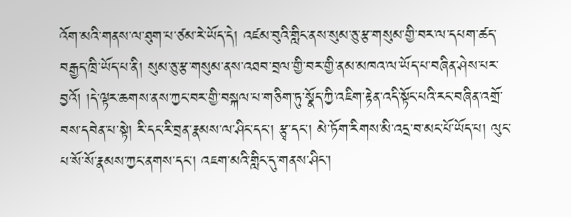འོག་མའི་གནས་ལ་ཐུག་པ་ཙམ་རེ་ཡོད་དེ། འཛམ་བུའི་གླིང་ནས་སུམ་ཅུ་རྩ་གསུམ་གྱི་བར་ལ་དཔག་ཚད་བརྒྱད་ཁྲི་ཡོད་པ་ནི། སུམ་ཅུ་རྩ་གསུམ་ནས་འཐབ་བྲལ་གྱི་བར་གྱི་ནམ་མཁའ་ལ་ཡོད་པ་བཞིན་ཤེས་པར་བྱའོ། །དེ་ལྟར་ཆགས་ནས་ཀྱང་བར་གྱི་བསྐལ་པ་གཅིག་ཏུ་སྣོད་ཀྱི་འཇིག་རྟེན་འདི་སྟོང་པའི་རང་བཞིན་འགྲོ་བས་དབེན་པ་སྟེ། རི་དང་རི་བྲན་རྣམས་ལ་ཤིང་དང་། རྩྭ་དང་། མེ་ཏོག་རིགས་མི་འདྲ་བ་མང་པོ་ཡོད་པ། ལུང་པ་སོ་སོ་རྣམས་ཀྱང་ནགས་དང་། འཇག་མའི་གླིང་དུ་གནས་ཤིང་།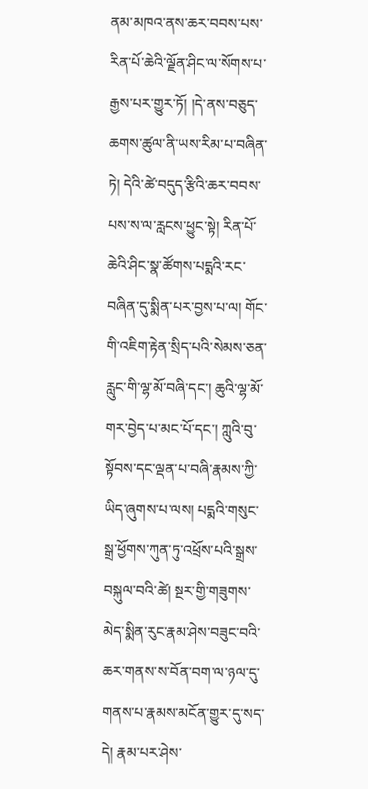ནམ་མཁའ་ནས་ཆར་བབས་པས་རིན་པོ་ཆེའི་ལྗོན་ཤིང་ལ་སོགས་པ་རྒྱས་པར་གྱུར་ཏོ། །དེ་ནས་བཅུད་ཆགས་ཚུལ་ནི་ཡས་རིམ་པ་བཞིན་ཏེ། དེའི་ཚེ་བདུད་རྩིའི་ཆར་བབས་པས་ས་ལ་རླངས་ཕྱུང་སྟེ། རིན་པོ་ཆེའི་ཤིང་སྣ་ཚོགས་པདྨའི་རང་བཞིན་དུ་སྨིན་པར་བྱས་པ་ལ། གོང་གི་འཇིག་རྟེན་སྲིད་པའི་སེམས་ཅན་རླུང་གི་ལྷ་མོ་བཞི་དང་། ཆུའི་ལྷ་མོ་གར་བྱེད་པ་མང་པོ་དང་། ཀླུའི་བུ་སྟོབས་དང་ལྡན་པ་བཞི་རྣམས་ཀྱི་ཡིད་ཞུགས་པ་ལས། པདྨའི་གསུང་སྒྲ་ཕྱོགས་ཀུན་ཏུ་འཕྲོས་པའི་སྒྲས་བསྐུལ་བའི་ཚེ། སྔར་གྱི་གཟུགས་མེད་སྨིན་རུང་རྣམ་ཤེས་བཟུང་བའི་ཆར་གནས་ས་བོན་བག་ལ་ཉལ་དུ་གནས་པ་རྣམས་མངོན་གྱུར་དུ་སད་དེ། རྣམ་པར་ཤེས་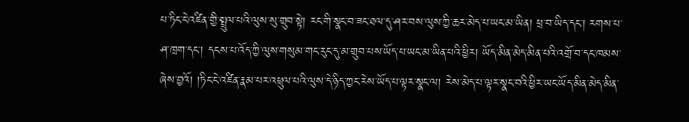པ་ཏིང་ངེ་འཛིན་གྱི་སྤྲུལ་པའི་ལུས་སུ་གྲུབ་སྟེ། རང་གི་སྣང་བ་ཟང་ཐལ་དུ་ཤར་བས་ལུས་ཀྱི་ཆར་མེད་པ་ཡང་མ་ཡིན། ཕྲ་བ་ཡིད་དང་། རགས་པ་ཤ་ཁྲག་དང་། དངས་པ་འོད་ཀྱི་ལུས་གསུམ་གང་རུང་དུ་མ་གྲུབ་པས་ཡོད་པ་ཡང་མ་ཡིན་པའི་ཕྱིར། ཡོད་མིན་མེད་མིན་པའི་འགྲོ་བ་དང་ཁམས་ཞེས་བྱའོ། །ཏིང་ངེ་འཛིན་རྣམ་པར་འཕྲུལ་པའི་ལུས་དེ་ཉིད་ཀྱང་རེས་ཡོད་པ་ལྟར་སྣང་ལ། རེས་མེད་པ་ལྟར་སྣང་བའི་ཕྱིར་ཡང་ཡོད་མིན་མེད་མིན་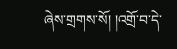ཞེས་གྲགས་སོ། །འགྲོ་བ་དེ་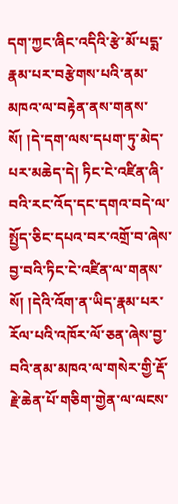དག་ཀྱང་ཞིང་འདིའི་རྩེ་མོ་པདྨ་རྣམ་པར་བརྩེགས་པའི་ནམ་མཁའ་ལ་བརྟེན་ནས་གནས་སོ། །དེ་དག་ལས་དཔག་ཏུ་མེད་པར་མཆེད་དེ། ཏིང་ངེ་འཛིན་ཞི་བའི་རང་འོད་དང་དགའ་བདེ་ལ་སྤྱོད་ཅིང་དཔའ་བར་འགྲོ་བ་ཞེས་བྱ་བའི་ཏིང་ངེ་འཛིན་ལ་གནས་སོ། །དེའི་འོག་ན་ཡིད་རྣམ་པར་རོལ་པའི་འཁོར་ལོ་ཅན་ཞེས་བྱ་བའི་ནམ་མཁའ་ལ་གསེར་གྱི་རྡོ་རྗེ་ཆེན་པོ་གཅིག་གྱེན་ལ་ལངས་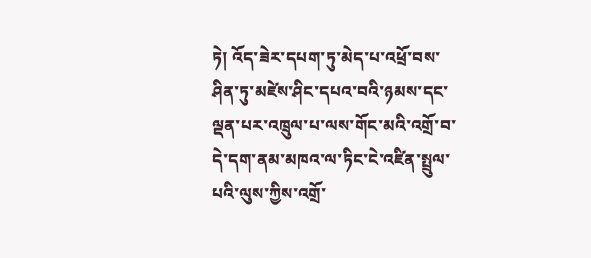ཏེ། འོད་ཟེར་དཔག་ཏུ་མེད་པ་འཕྲོ་བས་ཤིན་ཏུ་མཛེས་ཤིང་དཔའ་བའི་ཉམས་དང་ལྡན་པར་འཁྲུལ་པ་ལས་གོང་མའི་འགྲོ་བ་དེ་དག་ནམ་མཁའ་ལ་ཏིང་ངེ་འཛིན་སྤྲུལ་པའི་ལུས་ཀྱིས་འགྲོ་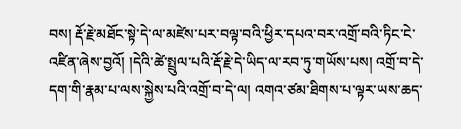བས། རྡོ་རྗེ་མཐོང་སྟེ་དེ་ལ་མཛེས་པར་བལྟ་བའི་ཕྱིར་དཔའ་བར་འགྲོ་བའི་ཏིང་ངེ་འཛིན་ཞེས་བྱའོ། །དེའི་ཚེ་སྤྲུལ་པའི་རྡོ་རྗེ་དེ་ཡིད་ལ་རབ་ཏུ་གཡོས་པས། འགྲོ་བ་དེ་དག་གི་རྣམ་པ་ལས་སྐྱེས་པའི་འགྲོ་བ་དེ་ལ། འགའ་ཙམ་ཐིགས་པ་ལྟར་ཡས་ཆད་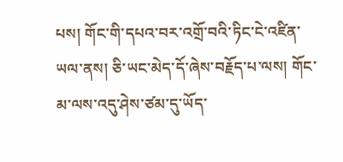པས། གོང་གི་དཔའ་བར་འགྲོ་བའི་ཏིང་ངེ་འཛིན་ཡལ་ནས། ཅི་ཡང་མེད་དོ་ཞེས་བརྗོད་པ་ལས། གོང་མ་ལས་འདུ་ཤེས་ཙམ་དུ་ཡོད་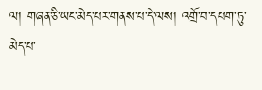ལ། གཞན་ཅི་ཡང་མེད་པར་གནས་པ་དེ་ལས། འགྲོ་བ་དཔག་ཏུ་མེད་པ་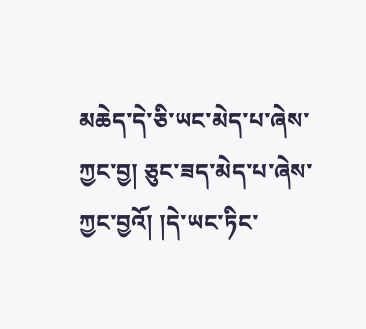མཆེད་དེ་ཅི་ཡང་མེད་པ་ཞེས་ཀྱང་བྱ། ཅུང་ཟད་མེད་པ་ཞེས་ཀྱང་བྱའོ། །དེ་ཡང་ཏིང་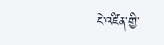ངེ་འཛིན་གྱི་